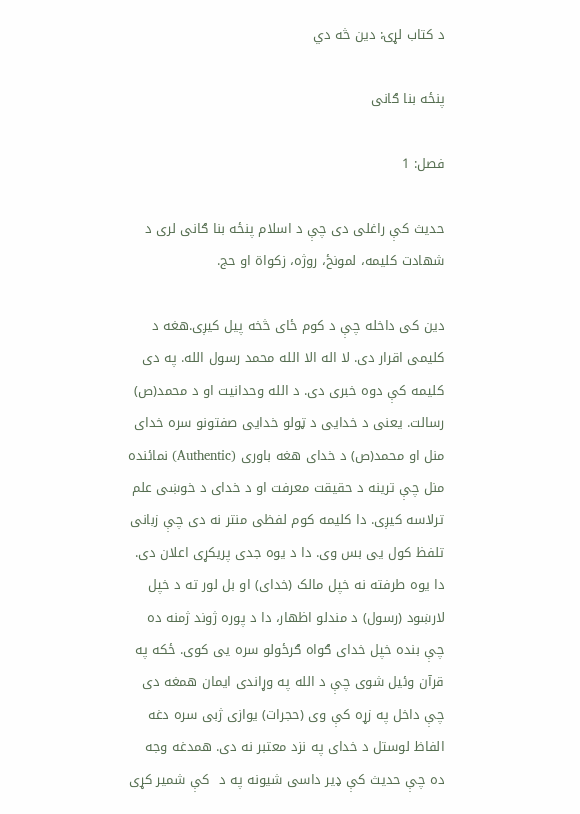د کتاب لړۍ: دین څه دي

پنځه بنا ګانی

فصل: 1

حدیث کې راغلی دی چې د اسلام پنځه بنا ګانی لری د شهادت کلیمه، لمونځ، روژه، زکواة او حج.

دین کی داخله چې د کوم ځای څخه پیل کیږی.هغه د کلیمی اقرار دی. لا اله الا الله محمد رسول الله. په دی کلیمه کې دوه خبری دی. د الله وحدانیت او د محمد(ص) رسالت. یعنی د خدایی د ټولو خدایی صفتونو سره خدای منل او محمد(ص) د خدای هغه باوری (Authentic) نمائنده منل چې ترینه د حقیقت معرفت او د خدای د خوښی علم ترلاسه کیږی. دا کلیمه کوم لفظی منتر نه دی چې زبانی تلفظ کول یی بس وی. دا د یوه جدی پریکړی اعلان دی. دا یوه طرفته نه خپل مالک (خدای) او بل لور ته د خپل لارښود (رسول) د مندلو اظهار، دا د پوره ژوند ژمنه ده چې بنده خپل خدای ګواه ګرځولو سره یی کوی. ځکه په قرآن وئیل شوی چې د الله په وړاندی ایمان همغه دی چې داخل په زړه کې وی (حجرات) یوازی ژبی سره دغه الفاظ لوستل د خدای په نزد معتبر نه دی. همدغه وجه ده چې حدیث کې ډیر داسی شیونه په د  کې شمیر کړی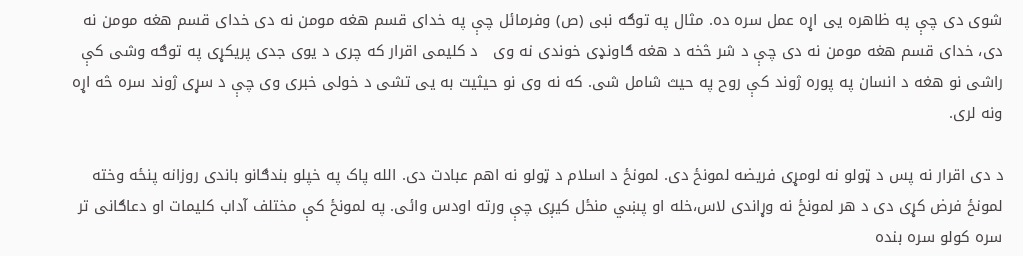شوی دی چې په ظاهره یی اړه عمل سره ده. مثال په توګه نبی (ص) وفرمائل چې په خدای قسم هغه مومن نه دی خدای قسم هغه مومن نه دی، خدای قسم هغه مومن نه دی چې د شر څخه د هغه ګاونډی خوندی نه وی   د کلیمی اقرار که چری د یوی جدی پریکړی په توګه وشی کې راشی نو هغه د انسان په پوره ژوند کې روح په حیث شامل شی. که نه وی نو حیثیت به یی تشی د خولی خبری وی چې د سړی ژوند سره څه اړه ونه لری.

د دی اقرار نه پس د ټولو نه لومړی فریضه لمونځ دی. لمونځ د اسلام د ټولو نه اهم عبادت دی. الله پاک په خپلو بندګانو باندی روزانه پنځه وخته لمونځ فرض کړی دی د هر لمونځ نه وړاندی لاس،خله او پښي منځل کیږی چې ورته اودس وائی. په لمونځ کې مختلف آداب کلیمات او دعاګانی تر سره کولو سره بنده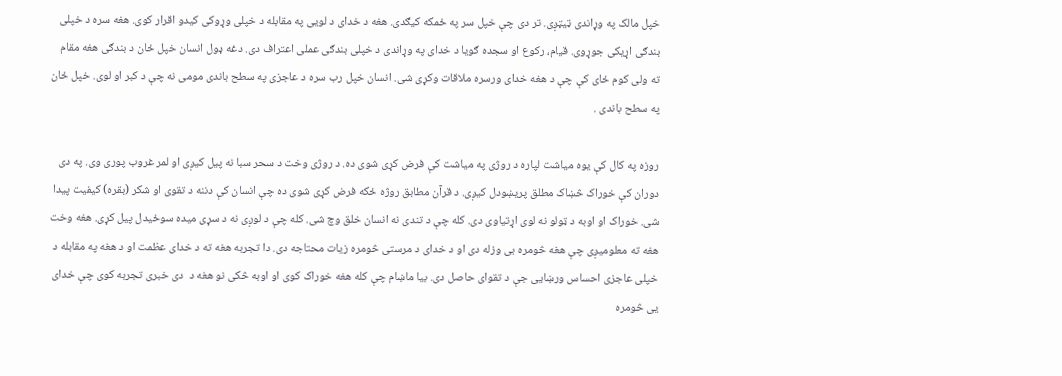خپل مالک په وړاندی ټیټږی. تر دی چې خپل سر په ځمکه کیګدی. هغه د خدای د لویی په مقابله د خپلی وړوکی کیدو اقرار کوی. هغه سره د خپلی بندګی اړیکی جوړوی. قیام، رکوع او سجده ګویا د خدای په وړاندی د خپلی بندګی عملی اعتراف دی. دغه ډول انسان خپل ځان د بندګی هغه مقام ته ولی کوم ځای کې چې د هغه خدای ورسره ملاقات وکړی شی. انسان خپل رب سره د عاجزی په سطح باندی مومی نه چې د کبر او لوی. خپل ځان په سطح باندی .

روزه په کال کې یوه میاشت لپاره د روژی په میاشت کې فرض کړی شوی ده. د روژی وخت د سحر سبا نه پیل کیږی او لمر غروب پوری وی. په دی دوران کې خوراک څښاک مطلق پریښودل کیږی. د قرآن مطابق روژه ځکه فرض کړی شوی ده چې انسان کې دننه د تقوی او شکر (بقره) کیفیت پیدا شی. خوراک او اوبه د ټولو نه لوی اړتیاوی دی. کله چې د تندی نه انسان خلق وچ شی. کله چې د لوږی نه د سړی میده سوځیدل پیل کړی. هغه وخت هغه ته معلومیږی چې هغه څومره بی وزله دی او د خدای د مرستی څومره زیات محتاجه دی. دا تجربه هغه ته د خدای عظمت او د هغه په مقابله د خپلی عاجزی احساس ورښایی جې د تقوای حاصل دی. بیا ماښام چې کله هغه خوراک کوی او اوبه څکی نو هغه د  دی خبری تجربه کوی چې خدای یی څومره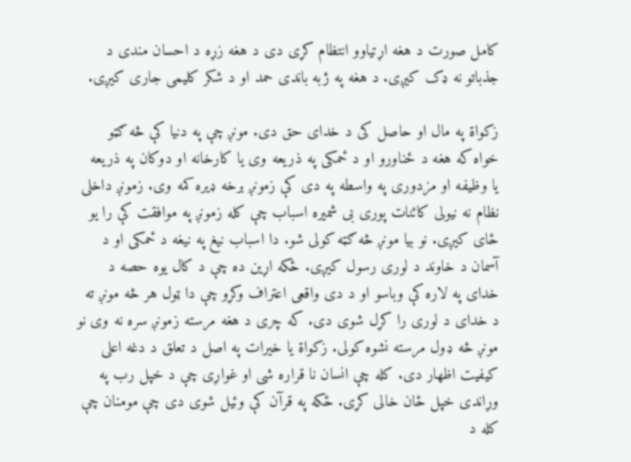کامل صورت د هغه اړتیاوو انتظام کړی دی د هغه زړه د احسان مندی د جذباتو نه ډک کیږی. د هغه په ژبه باندی حمد او د شکر کلیمی جاری کیږی.

زکواة په مال او حاصل کی د خدای حق دی. مونږ چې په دنیا کې څه ګټو خواه که هغه د ځناورو او د ځمکی په ذریعه وی یا کارخانه او دوکان په ذریعه یا وظیفه او مزدوری په واسطه په دی کې زمونږ برخه ډیره کمه وی. زمونږ داخلی نظام نه نیولی کائنات پوری بی شمیره اسباب چې کله زمونږ په موافقت کې را یو ځای کیږی. نو بیا مونږ څه ګټه کولی شو. دا اسباب نیغ په نیغه د ځمکی او د آسمان د خاوند د لوری رسول کیږی. ځکه اړین ده چې د کال یوه حصه د خدای په لاره کې وباسو او د دی واقعی اعتراف وکړو چې دا ټول هر څه مونږ ته د خدای د لوری را کړل شوی دی. که چری د هغه مرسته زمونږ سره نه وی نو مونږ څه ډول مرسته نشوه کولی. زکواة یا خیرات په اصل د تعلق د دغه اعلی کیفیت اظهار دی. کله چې انسان نا قراره شی او غواړی چې د خپل رب په وړاندی خپل ځان خالی کړی. ځکه په قرآن کې وئیل شوی دی چې مومنان چې کله د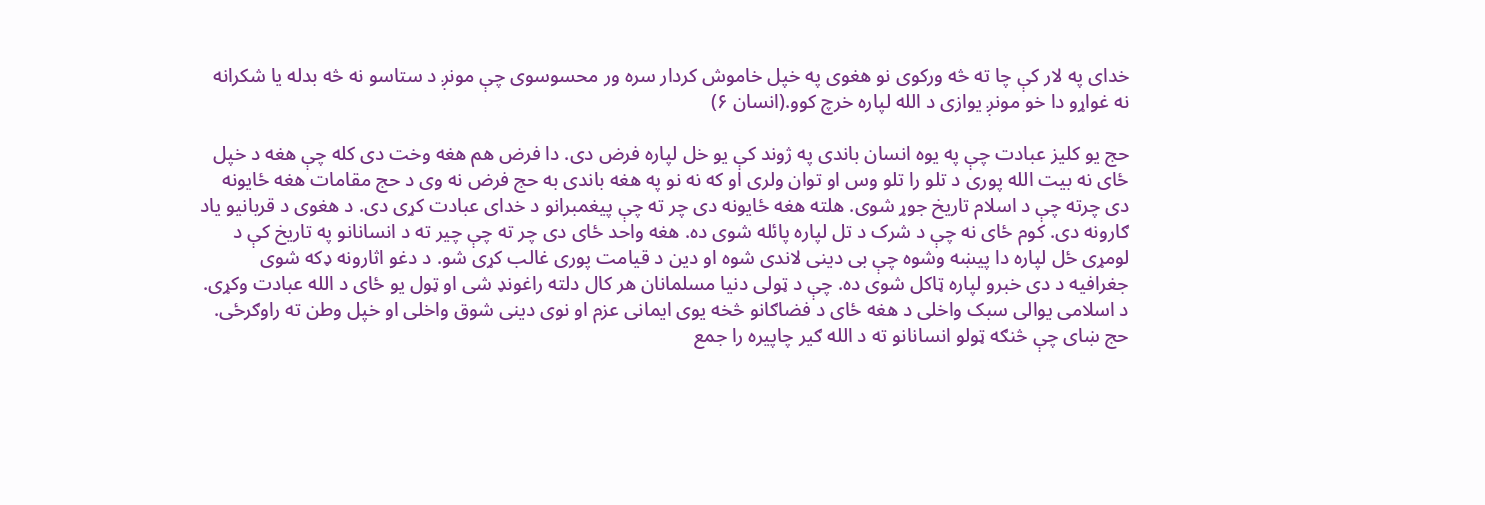خدای په لار کې چا ته څه ورکوی نو هغوی په خپل خاموش کردار سره ور محسوسوی چې مونږ د ستاسو نه څه بدله یا شکرانه نه غواړو دا خو مونږ یوازی د الله لپاره خرچ کوو.(انسان ۶)

حج یو کلیز عبادت چې په یوه انسان باندی په ژوند کې یو خل لپاره فرض دی. دا فرض هم هغه وخت دی کله چې هغه د خپل ځای نه بیت الله پوری د تلو را تلو وس او توان ولری او که نه نو په هغه باندی به حج فرض نه وی د حج مقامات هغه ځایونه دی چرته چې د اسلام تاریخ جوړ شوی. هلته هغه ځایونه دی چر ته چې پیغمبرانو د خدای عبادت کړی دی. د هغوی د قربانیو یاد ګارونه دی. کوم ځای نه چې د شرک د تل لپاره پائله شوی ده. هغه واحد ځای دی چر ته چې چیر ته د انسانانو په تاریخ کې د لومړی ځل لپاره دا پیښه وشوه چې بی دینی لاندی شوه او دین د قیامت پوری غالب کړی شو. د دغو اثارونه ډکه شوی جغرافیه د دی خبرو لپاره ټاکل شوی ده. چې د ټولی دنیا مسلمانان هر کال دلته راغونډ شی او ټول یو ځای د الله عبادت وکړی. د اسلامی یوالی سبک واخلی د هغه ځای د فضاګانو څخه یوی ایمانی عزم او نوی دینی شوق واخلی او خپل وطن ته راوګرځی. حج ښای چې څنګه ټولو انسانانو ته د الله ګیر چاپیره را جمع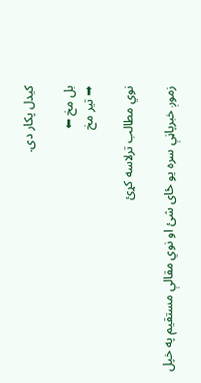کیدل پکار دی.

بل مخ ⬅
➡ تیر مخ

نوي مطالب ترلاسه کړئ

زموږ خبرپاڼې سره یو ځای شئ او نوي مقالې مستقیم په خپل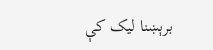برېښنا لیک کې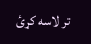تر لاسه کړئ